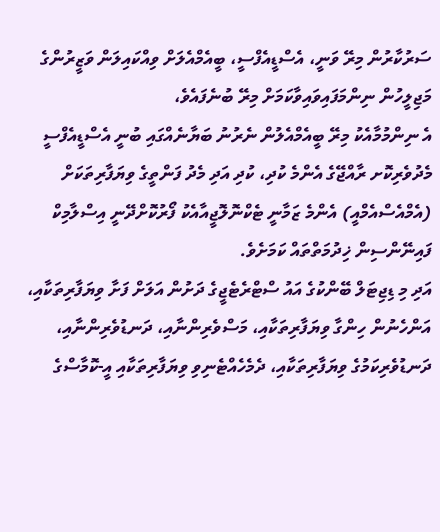ސަރުކާރުން މިރޭ ވަނީ، އެސްޑީއެފްސީ، ބީއެމްއެލަށް ވިއްކައިލަން ވަޒީރުންގެ މަޖިލީހުން ނިންމަފައިވައިވާކަމަށް މިރޭ ބުނެފައެވެ،
އެ ނިންމުމާއެކު މިރޭ ބީއެމްއެލުން ނެރުނު ބަޔާނެއްގައި ބުނީ އެސްޑީއެފްސީ މެދުވެރިކޮށ ރާއްޖޭގެ އެންމެ ކުދި، ކުދި އަދި މެދު ފަންތީގެ ވިޔަފާރިތަކަށް (އެމްއެސްއެމްއީ) އެންމެ ޒަމާނީ ޓެކްނޮލޮޖީއާއެކު ފޯރުކޮށްދޭނީ އިސްލާމިކް ފައިނޭންސިން ޚިދުމަތްތައް ކަމަށެވެ.
އަދި މި ޑިޖިޓަލް ބޭންކުގެ އައު ސްޓްރެޓެޖީގެ ދަށުން އަލަށް ފަށާ ވިޔަފާރިތަކާއި، އަންހެނުން ހިންގާ ވިޔަފާރިތަކާއި، މަސްވެރިންނާއި، ދަނޑުވެރިންނާއި، ދަނޑުވެރިކަމުގެ ވިޔަފާރިތަކާއި، ދެމެހެއްޓެނިވި ވިޔަފާރިތަކާއި އީ-ކޮމާސްގެ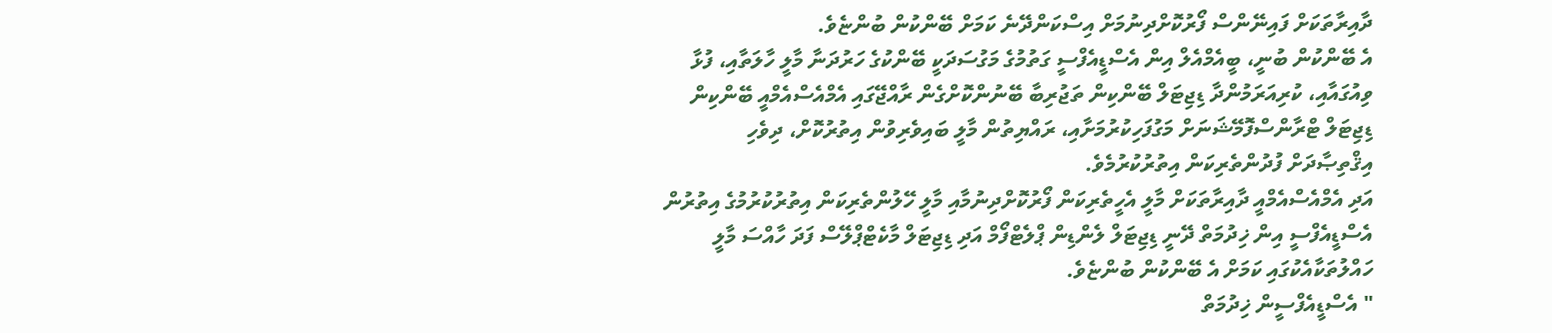ދާއިރާތަކަށް ފައިނޭންސް ފޯރުކޮށްދިނުމަށް އިސްކަންދޭނެ ކަމަށް ބޭންކުން ބުންޏެވެ.
އެ ބޭންކުން ބުނީ، ބީއެމްއެލް އިން އެސްޑީއެފްސީ ގަތުމުގެ މަގުސަދަކީ ބޭންކުގެ ހަރުދަނާ މާލީ ހާލަތާއި، ފުޅާ ވިއުގައާއި، ކުރިއަރަމުންދާ ޑިޖިޓަލް ބޭންކިން ތަޖުރިބާ ބޭނުންކޮށްގެން ރާއްޖޭގައި އެމްއެސްއެމްއީ ބޭންކިން ޑިޖިޓަލް ޓްރާންސްފޮމޭޝަނަށް މަގުފަހިކުރުމަށާއި، ރައްޔިތުން މާލީ ބައިވެރިވުން އިތުރުކޮށް، ދިވެހި އިޤްތިޞާދަށް ފުދުންތެރިކަން އިތުރުކުރުމެވެ.
އަދި އެމްއެސްއެމްއީ ދާއިރާތަކަށް މާލީ އެހީތެރިކަން ފޯރުކޮށްދިނުމާއި މާލީ ހޭލުންތެރިކަން އިތުރުކުރުމުގެ އިތުރުން އެސްޑީއެފްސީ އިން ޚިދުމަތް ދޭނީ ޑިޖިޓަލް ލެންޑިން ޕްލެޓްފޯމް އަދި ޑިޖިޓަލް މާކެޓްޕްލޭސް ފަދަ ހާއްސަ މާލީ ހައްލުތަކާއެކުގައި ކަމަށް އެ ބޭންކުން ބުންޏެވެ.
" އެސްޑީއެފްސީން ޚިދުމަތް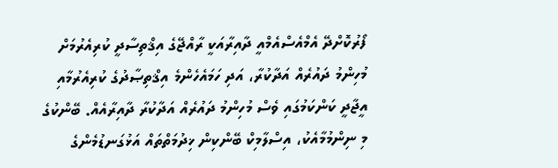ފޯރުކޮށްދޭ އެމްއެސްއެމްއީ ދާއިރާއަކީ ރާއްޖޭގެ އިޤްތިސާދީ ކުރިއެރުމަށް މުހިންމު ދައުރެއް އަދާކުރާ، އަދި ހަމައެހެންމެ އިޤްތިޞާދުގެ ކުރިއެރުމާއި އީޖާދީ ކަންކަމުގައި ވެސް މުހިންމު ދައުރެއް އަދާކުރާ ދާއިރާއެއް. ބޭންކުގެ މި ނިންމުމާއެކު، އިސްލާމިކް ބޭންކިން ޚިދުމަތްތައް އަޅުގަނޑުމެންގެ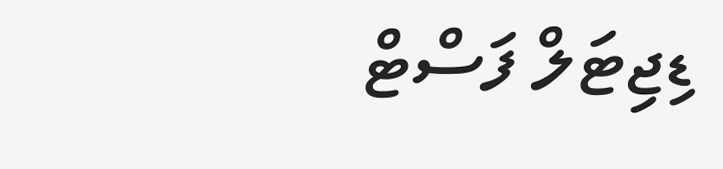ޑިޖިޓަލް ފަސްޓް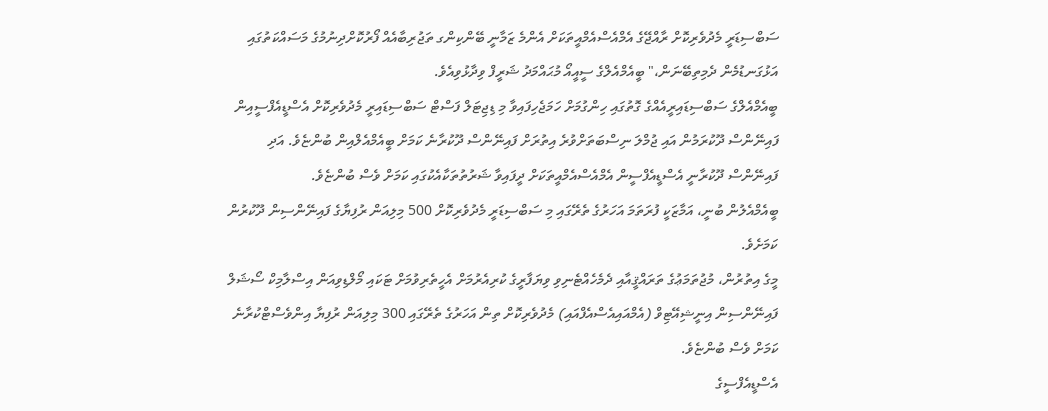ސަބްސިޑަރީ މެދުވެރިކޮށް ރާއްޖޭގެ އެމްއެސްއެމްއީތަކަށް އެންމެ ޒަމާނީ ބޭންކިންގ ތަޖުރިބާއެއް ފޯރުކޮށްދިނުމުގެ މަސައްކަތުގައި އަޅުގަނޑުމެން ދެމިތިބޭނަން،" ބީއެމްއެލްގެ ސީއީއޯ މުޙައްމަދު ޝަރީފް ވިދާޅުވިއެވެ.
ބީއެމްއެލްގެ ސަބްސިޑައިރީއެއްގެ ގޮތުގައި ހިންގުމަށް ހަމަޖެހިފައިވާ މި ޑިޖިޓަލް ފަސްޓް ސަބްސިޑައިރީ މެދުވެރިކޮށް އެސްޑީއެފްސީއިން ފައިނޭންސް ދޫކުރަމުން އައި ޖުމްލަ ނިސްބަތަށްވުރެ އިތުރަށް ފައިނޭންސް ދޫކުރާނެ ކަމަށް ބީއެމްއެލްއިން ބުންޏެވެ. އަދި ފައިނޭންސް ދޫކުރާނީ އެސްޑީއެފްސީން އެމްއެސްއެމްއީތަކަށް ދީފައިވާ ޝަރުތުތަކާއެކުގައި ކަމަށް ވެސް ބުންޏެވެ.
ބީއެމްއެލުން ބުނީ، އަމާޒަކީ ފުރަތަމަ އަހަރުގެ ތެރޭގައި މި ސަބްސިޑަރީ މެދުވެރިކޮށް 500 މިލިއަން ރުފިޔާގެ ފައިނޭންސިން ދޫކުރުން ކަމަށެވެ.
މީގެ އިތުރުން، މުޖުތަމަޢުގެ ތަރައްޤީއާއި ދެމެހެއްޓެނިވި ވިޔަފާރީގެ ކުރިއެރުމަށް އެހީތެރިވުމަށް ޓަކައި މޯލްޑިވިއަން އިސްލާމިކް ސޯޝަލް ފައިނޭންސިން އިނީޝިއޭޓިވް (އެމްއައިއެސްއެފްއައި) މެދުވެރިކޮށް ތިން އަހަރުގެ ތެރޭގައި 300 މިލިއަން ރުފިޔާ އިންވެސްޓްކުރާނެ ކަމަށް ވެސް ބުންޏެވެ.
އެސްޑީއެފްސީގެ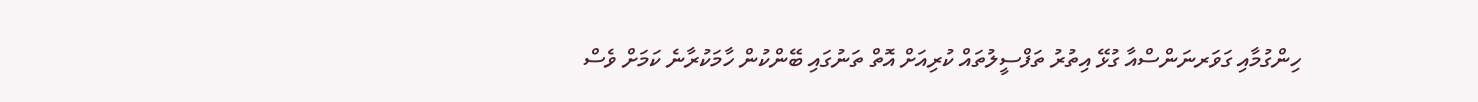ހިންގުމާއި ގަވަރނަންސްއާ ގުޅޭ އިތުރު ތަފްސީލުތައް ކުރިއަށް އޮތް ތަނުގައި ބޭންކުން ހާމަކުރާނެ ކަމަށް ވެސް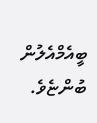ބީއެމްއެލުން ބުންޏެވެ.